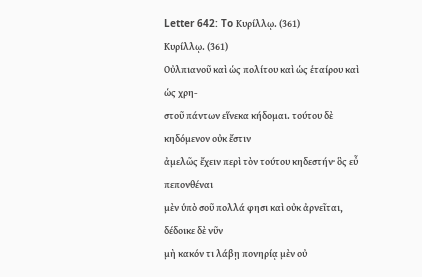Letter 642: To Κυρίλλῳ. (361)
Κυρίλλῳ. (361)
Οὐλπιανοῦ καὶ ὡς πολίτου καὶ ὡς ἑταίρου καὶ ὡς χρη-
στοῦ πάντων εἵνεκα κήδομαι. τούτου δὲ κηδόμενον οὐκ ἔστιν
ἀμελῶς ἔχειν περὶ τὸν τούτου κηδεστήν· ὃς εὖ πεπονθέναι
μὲν ὑπὸ σοῦ πολλά φησι καὶ οὐκ ἀρνεῖται, δέδοικε δὲ νῦν
μὴ κακόν τι λάβῃ πονηρίᾳ μὲν οὐ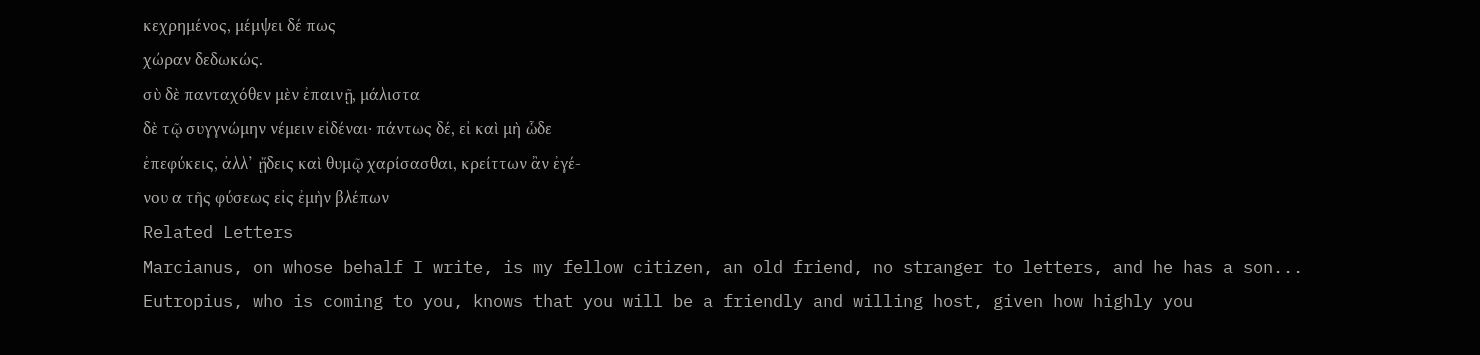κεχρημένος, μέμψει δέ πως
χώραν δεδωκώς.
σὺ δὲ πανταχόθεν μὲν ἐπαινῇ, μάλιστα
δὲ τῷ συγγνώμην νέμειν εἰδέναι· πάντως δέ, εἰ καὶ μὴ ὧδε
ἐπεφύκεις, ἀλλ’ ᾔδεις καὶ θυμῷ χαρίσασθαι, κρείττων ἂν ἐγέ-
νου α τῆς φύσεως εἰς ἐμὴν βλέπων
Related Letters
Marcianus, on whose behalf I write, is my fellow citizen, an old friend, no stranger to letters, and he has a son...
Eutropius, who is coming to you, knows that you will be a friendly and willing host, given how highly you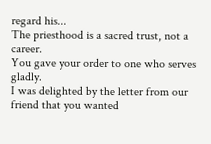regard his...
The priesthood is a sacred trust, not a career.
You gave your order to one who serves gladly.
I was delighted by the letter from our friend that you wanted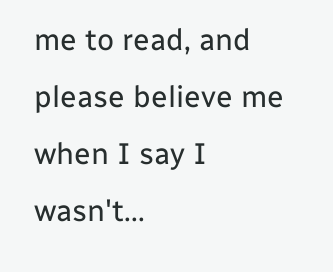me to read, and please believe me when I say I wasn't...